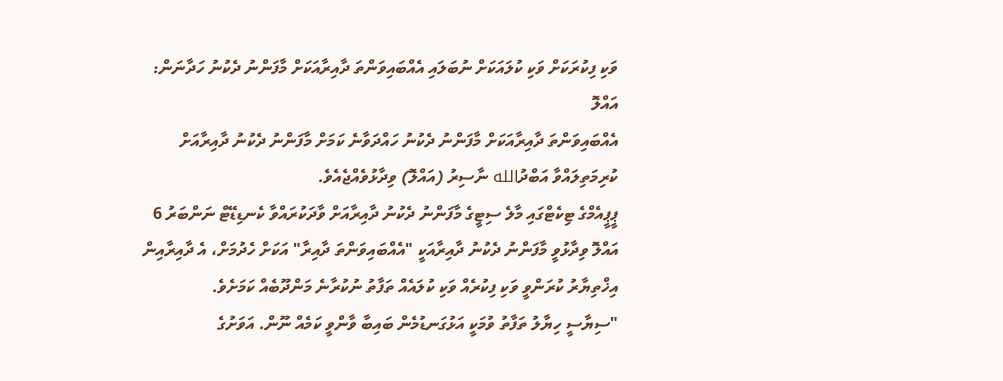ވަކި ފިކުރަކަށް ވަކި ކުލައަކަށް ނުބަލައި އެއްބައިވަންތަ ދާއިރާއަކަށް މާފަންނު ދެކުނު ހަދާނަން: އައްލޮ
އެއްބައިވަންތަ ދާއިރާއަކަށް މާފަންނު ދެކުނު ހައްދަވާނެ ކަމަށް މާފަންނު ދެކުނު ދާއިރާއަށް ކުރިމަތިލައްވާ އަބްދުالله ނާސިރު (އައްލޮ) ވިދާޅުވެއްޖެއެވެ.
ޕީޕީއެމްގެ ޓިކެޓްގައި މާލެ ސިޓީގެ މާފަންނު ދެކުނު ދާއިރާއަށް ވާދަކުރައްވާ ކެނޑިޑޭޓް ނަންބަރު 6 އައްލޮ ވިދާޅުވީ މާފަންނު ދެކުނު ދާއިރާއަކީ "އެއްބައިވަންތަ ދާއިރާ" އަކަށް ހެދުމަށް، އެ ދާއިރާއިން އިޚްތިޔާރު ކުރަންވީ ވަކި ފިކުރެއް ވަކި ކުލައެއް ތަފާތު ނުކުރާނެ މަންދޫބެއް ކަމަށެވެ.
"ސިޔާސީ ހިޔާލު ތަފާތު ވުމަކީ އަޅުގަނޑުމެން ބައިބާ ވާންވީ ކަމެއް ނޫން. އަވަށުގެ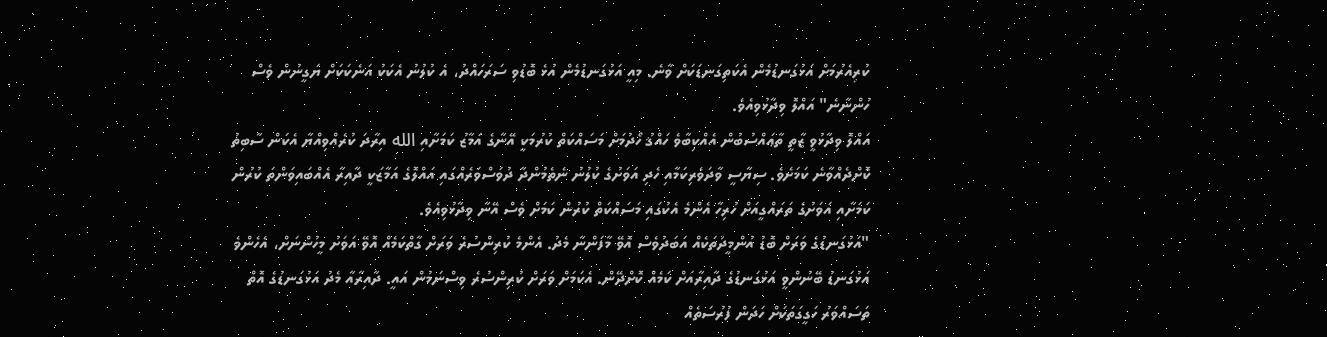ކުރިއެރުމަށް އަޅުގަނޑުމެން އެކަތިގަނޑަކަށް ވާނެ. މިއީ އަޅުގަނޑުމެން އުޅެ ބޮޑުވި ސަރަހައްދު، އެ ކުލުނު އެކަކު އަނެކަކަށް ޔަގީނުން ވެސް ހުންނާނެ" އައްލޮ ވިދާޅުވިއެވެ.
އައްލޮ ވިދާޅުވީ ޒާތީ ތާޢައްސުބުން އެއްކިބާވެ ހައްޤު ހޯދުމަށް މަސައްކަތް ކުރުމަކީ އޭނާގެ އަމާޒު ކަމަށާއި الله އިރާދަ ކުރެއްވިއްޔާ އެކަން ސާބިތު ކޮށްދެއްވާނެ ކަމަށެވެ. ސިޔާސީ ވާދަވެރިކަމާއި ހެދި އަވަށުގެ ކުލުނު ނެތެމުންދާ ދުވަސްވަރެއްގައި އައްލޮގެ އަމާޒަކީ ދާއިރާ އެއްބައިވަންތަ ކުރުން ކަމަށާއި އަވަށުގެ ތަރައްގީއަށް ހުރިހާ އެންމެ އެކުގައި މަސައްކަތް ކުރުން ކަމަށް ވެސް އޭނާ ވިދާޅުވިއެވެ.
"އަޅުގަނޑުގެ ވަރަށް ބޮޑު އުންމީދުތަކެއް އަބަދުވެސް އޮވޭ މާފަންނާ މެދު. އެންމެ ކުރިންސުރެ ވަރަށް ގާތްކަމެއް އޮވޭ އަވަށު މީހުންނަށް، އެހެންވެ އަޅުގަނޑު ބޭނުންވީ އަޅުގަނޑުގެ ދާއިރާއަށް ކަމެއް ކޮށްދޭން. އެކަމަށް ވަރަށް ކުރިންސުރެ ވިސްނަމުން އައީ. ދާއިރާއާ މެދު އަޅުގަނޑުގެ އޮތް ތަސައްވަރު ހަގީގަތަކަށް ހަދަން ފުރުސަތެއް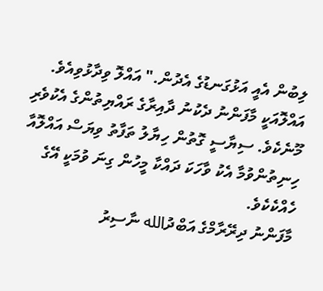ލިބުން އެއީ އަޅުގަނޑުގެ އެދުން." އައްލޮ ވިދާޅުވިއެވެ.
އައްލޮއަކީ މާފަންނު ދެކުނު ދާއިރާގެ ރައްޔިތުންގެ އެކުވެރި މޫނެކެވެ. ސިޔާސީ ގޮތުން ހިޔާލު ތަފާތު ވިޔަސް އައްލޮއާ ހިނިތުންވުމާ އެކު ވާހަކަ ދައްކާ މީހުން ގިނަ ވުމަކީ އޭގެ ހެއްކެކެވެ.
މާފަންނު ދިރޭރާމްގެ އަބްދުالله ނާސިރު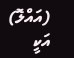(އައްލޮ) އަކީ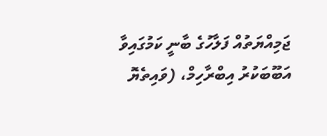ޖަމިއްޔަތުއް ފަލާހުގެ ބާނީ ކަމުގައިވާ އަބޫބަކުރު އިބްރާހިމް، (ވައިތެޔޮ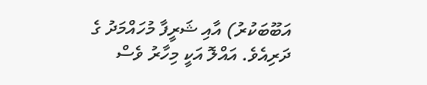އަބޫބަކުރު) އާއި ޝަރީފާ މުހައްމަދު ގެ ދަރިއެވެ. އައްލޮ އަކީ މިހާރު ވެސް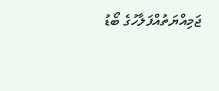ޖަމިއްޔަތުއްފަލާހުގެ ބޯޑު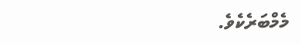މެމްބަރެކެވެ.